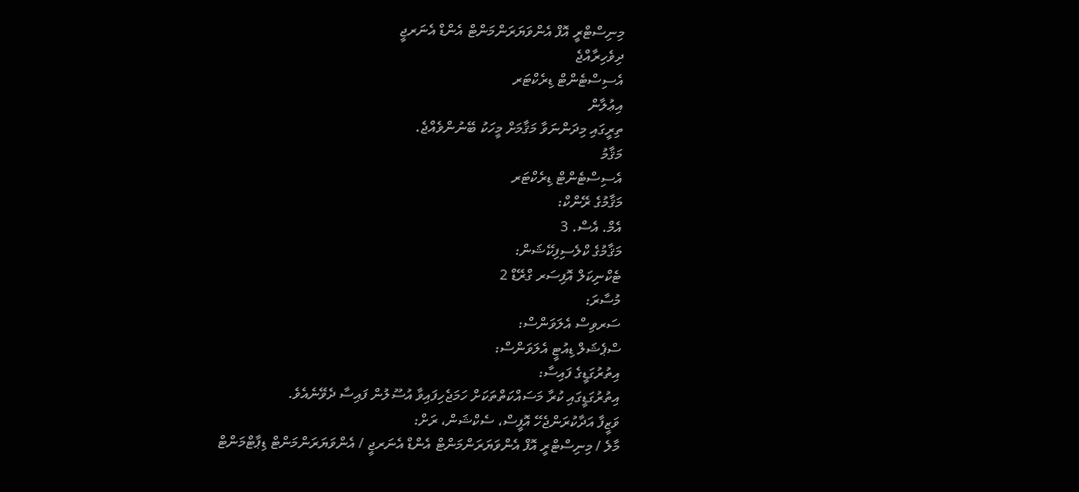މިނިސްޓްރީ އޮފް އެންވަޔަރަންމަންޓް އެންޑް އެނަރޖީ
ދިވެހިރާއްޖެ
އެސިސްޓެންޓް ޑިރެކްޓަރ
އިޢުލާން
ތިރީގައި މިދަންނަވާ މަޤާމަށް މީހަކު ބޭނުންވެއްޖެ.
މަޤާމު
އެސިސްޓެންޓް ޑިރެކްޓަރ
މަޤާމުގެ ރޭންކް:
އެމް. އެސް. 3
މަޤާމުގެ ކްލެސިފިކޭޝަން:
ޓެކްނިކަލް އޮފިސަރ ގްރޭޑް 2
މުސާރަ:
ސަރވިސް އެލަވަންސް:
ސްޕެޝަލް ޑިއުޓީ އެލަވަންސް:
އިތުރުގަޑީގެ ފައިސާ:
އިތުރުގަޑީގައި ކުރާ މަސައްކަތްތަކަށް ހަމަޖެހިފައިވާ އުސޫލުން ފައިސާ ދެވޭނެއެވެ.
ވަޒީފާ އަދާކުރަންޖެހޭ އޮފީސް، ސެކްޝަން، ރަށް:
މާލެ / މިނިސްޓްރީ އޮފް އެންވަޔަރަންމަންޓް އެންޑް އެނަރޖީ / އެންވަޔަރަންމަންޓް ޑިޕާޓްމަންޓް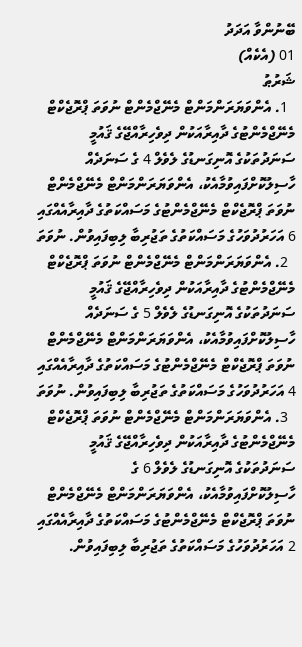ބޭނުންވާ އަދަދު
01 (އެކެއް)
ޝަރުޠު
  1. އެންވަޔަރަންމަންޓް މެނޭޖްމެންޓް ނުވަތަ ޕްރޮޖެކްޓް މެނޭޖްމެންޓުގެ ދާއިރާއަކުން ދިވެހިރާއްޖޭގެ ޤައުމީ ސަނަދުތަކުގެ އޮނިގަނޑުގެ ލެވެލް 4 ގެ ސަނަދެއް ހާސިލުކޮށްފައިވުމާއެކު، އެންވަޔަރަންމަންޓް މެނޭޖްމެންޓް ނުވަތަ ޕްރޮޖެކްޓް މެނޭޖްމެންޓުގެ މަސައްކަތުގެ ދާއިރާއެއްގައި 6 އަހަރުދުވަހުގެ މަސައްކަތުގެ ތަޖުރިބާ ލިބިފައިވުން. ނުވަތަ
  2. އެންވަޔަރަންމަންޓް މެނޭޖްމެންޓް ނުވަތަ ޕްރޮޖެކްޓް މެނޭޖްމެންޓުގެ ދާއިރާއަކުން ދިވެހިރާއްޖޭގެ ޤައުމީ ސަނަދުތަކުގެ އޮނިގަނޑުގެ ލެވެލް 5 ގެ ސަނަދެއް ހާސިލުކޮށްފައިވުމާއެކު، އެންވަޔަރަންމަންޓް މެނޭޖްމެންޓް ނުވަތަ ޕްރޮޖެކްޓް މެނޭޖްމެންޓުގެ މަސައްކަތުގެ ދާއިރާއެއްގައި 4 އަހަރުދުވަހުގެ މަސައްކަތުގެ ތަޖުރިބާ ލިބިފައިވުން. ނުވަތަ
  3. އެންވަޔަރަންމަންޓް މެނޭޖްމެންޓް ނުވަތަ ޕްރޮޖެކްޓް މެނޭޖްމެންޓުގެ ދާއިރާއަކުން ދިވެހިރާއްޖޭގެ ޤައުމީ ސަނަދުތަކުގެ އޮނިގަނޑުގެ ލެވެލް 6 ގެ ހާސިލުކޮށްފައިވުމާއެކު، އެންވަޔަރަންމަންޓް މެނޭޖްމެންޓް ނުވަތަ ޕްރޮޖެކްޓް މެނޭޖްމެންޓުގެ މަސައްކަތުގެ ދާއިރާއެއްގައި 2 އަހަރުދުވަހުގެ މަސައްކަތުގެ ތަޖުރިބާ ލިބިފައިވުން.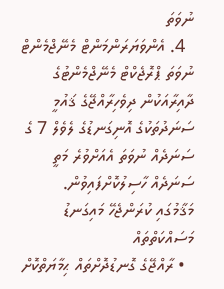ނުވަތަ
  4. އެންވަޔަރަންމަންޓް މެނޭޖްމެންޓް ނުވަތަ ޕްރޮޖެކްޓް މެނޭޖްމެންޓުގެ ދާއިރާއަކުން ދިވެހިރާއްޖޭގެ ޤައުމީ ސަނަދުތަކުގެ އޮނިގަނޑުގެ ލެވެލް 7 ގެ ސަނަދެއް ނުވަތަ އެއަށްވުރެ މަތީ ސަނަދެއް ހާސިލުކޮށްފައިވުން.
މަޤާމުގައި ކުރަންޖެހޭ މައިގަނޑު މަސައްކަތްތައް
  • ރާއްޖޭގެ ގޮނޑުދޮށްތައް ޙިމާޔަތްކޮށް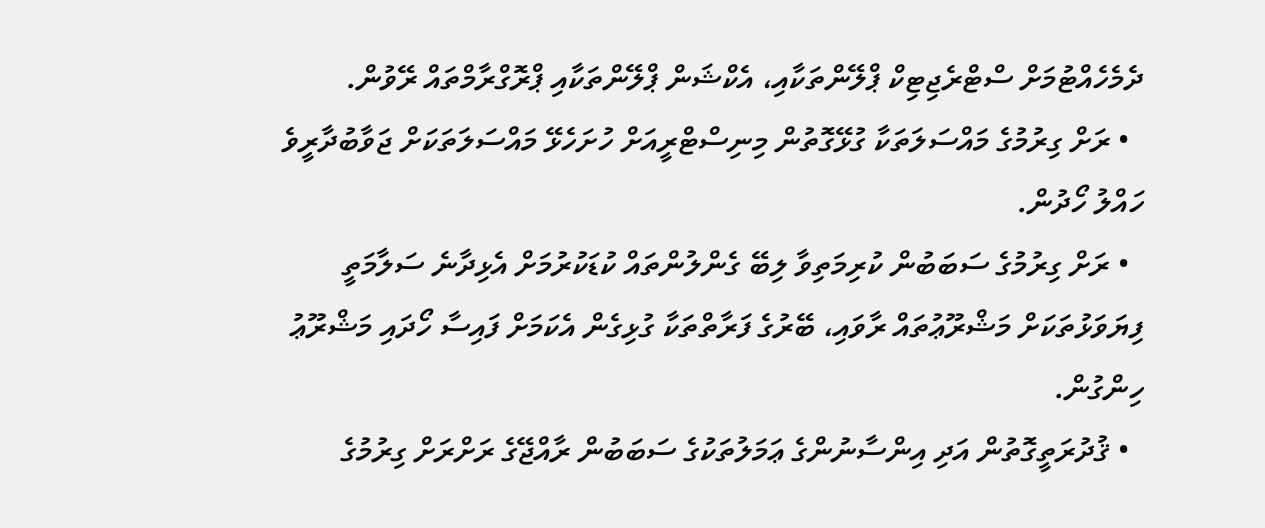ދެމެހެއްޓުމަށް ސްޓްރެޖިޓިކް ޕްލޭންތަކާއި، އެކްޝަން ޕްލޭންތަކާއި ޕްރޮގްރާމްތައް ރޭވުން.
  • ރަށް ގިރުމުގެ މައްސަލަތަކާ ގުޅޭގޮތުން މިނިސްޓްރީއަށް ހުށަހެޅޭ މައްސަލަތަކަށް ޖަވާބުދާރީވެ ހައްލު ހޯދުން.
  • ރަށް ގިރުމުގެ ސަބަބުން ކުރިމަތިވާ ލިބޭ ގެންލުންތައް ކުޑަކުރުމަށް އެޅިދާނެ ސަލާމަތީ ފިޔަވަޅުތަކަށް މަޝްރޫޢުތައް ރާވައި، ބޭރުގެ ފަރާތްތަކާ ގުޅިގެން އެކަމަށް ފައިސާ ހޯދައި މަޝްރޫޢު ހިންގުން.
  • ޤުދުރަތީގޮތުން އަދި އިންސާނުންގެ ޢަމަލުތަކުގެ ސަބަބުން ރާއްޖޭގެ ރަށްރަށް ގިރުމުގެ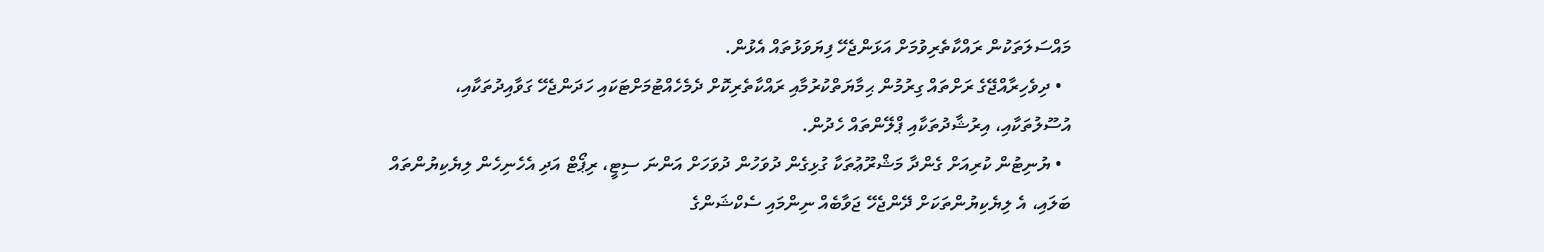މައްސަލަތަކުން ރައްކާތެރިވުމަށް އަޅަންޖެހޭ ފިޔަވަޅުތައް އެޅުން.
  • ދިވެހިރާއްޖޭގެ ރަށްތައް ގިރުމުން ޙިމާޔަތްކުރުމާއި ރައްކާތެރިކޮށް ދެމެހެއްޓުމަށްޓަކައި ހަދަންޖެހޭ ގަވާއިދުތަކާއި، އުސޫލުތަކާއި، އިރުޝާދުތަކާއި ޕްލޭންތައް ހެދުން.
  • ޔުނިޓުން ކުރިއަށް ގެންދާ މަޝްރޫޢުތަކާ ގުޅިގެން ދުވަހުން ދުވަހަށް އަންނަ ސިޓީ، ރިޕޯޓް އަދި އެހެނިހެން ލިޔެކިޔުންތައް ބަލައި، އެ ލިޔެކިޔުންތަކަށް ދޭންޖެހޭ ޖަވާބެއް ނިންމައި ސެކްޝަންގެ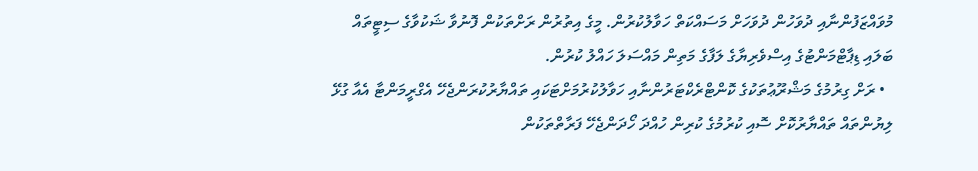މުވައްޒަފުންނާއި ދުވަހުން ދުވަހަށް މަސައްކަތް ހަވާލުކުރުން. މީގެ އިތުރުން ރަށްތަކުން ފޮނުވާ ޝަކުވާގެ ސިޓީތައް ބަލައި ޑިޕާޓްމަންޓުގެ އިސްވެރިޔާގެ ލަފާގެ މަތިން މައްސަލަ ހައްލު ކުރުން.
  • ރަށް ގިރުމުގެ މަޝްރޫޢުތަކުގެ ކޮންޓްރެކްޓަރުންނާއި ހަވާލުކުރުމަށްޓަކައި ތައްޔާރުކުރަންޖެހޭ އެގްރީމަންޓާ އެއާ ގުޅޭ ލިޔުންތައް ތައްޔާރުކޮށް ސޮއި ކުރުމުގެ ކުރިން ހުއްދަ ހޯދަންޖެހޭ ފަރާތްތަކުން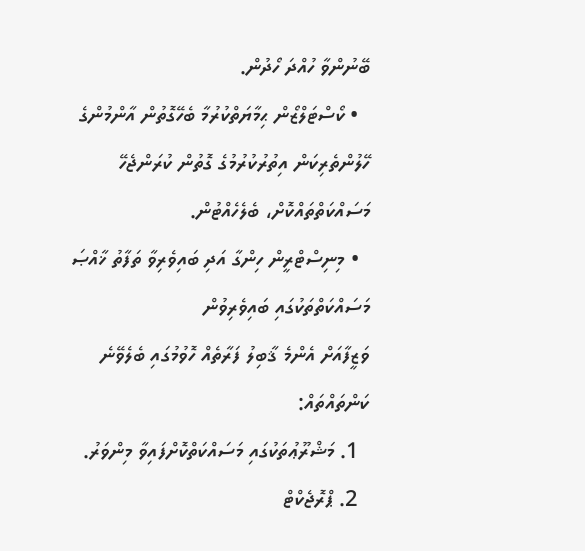ބޭނުންވާ ހުއްދަ ހޯދުން.
  • ކޯސްޓަލްޒޯން ޙިމާޔަތްކުރުމާ ބެހޭގޮތުން އާންމުންގެ ހޭލުންތެރިކަން އިތުރުކުރުމުގެ ގޮތުން ކުރަންޖެހޭ މަސައްކަތްތައްކޮށް، ބެލެހެއްޓުން.
  • މިނިސްޓްރީން ހިންގާ އަދި ބައިވެރިވާ ތަފާތު ޚާއްޞަ މަސައްކަތްތަކުގައި ބައިވެރިވުން
ވަޒީފާއަށް އެންމެ ޤާބިލު ފަރާތެއް ހޮވުމުގައި ބެލެވޭނެ ކަންތައްތައް:
  1. މަޝްރޫޢުތަކުގައި މަސައްކަތްކޮށްފައިވާ މިންވަރު.
  2. ޕްރޮޖެކްޓް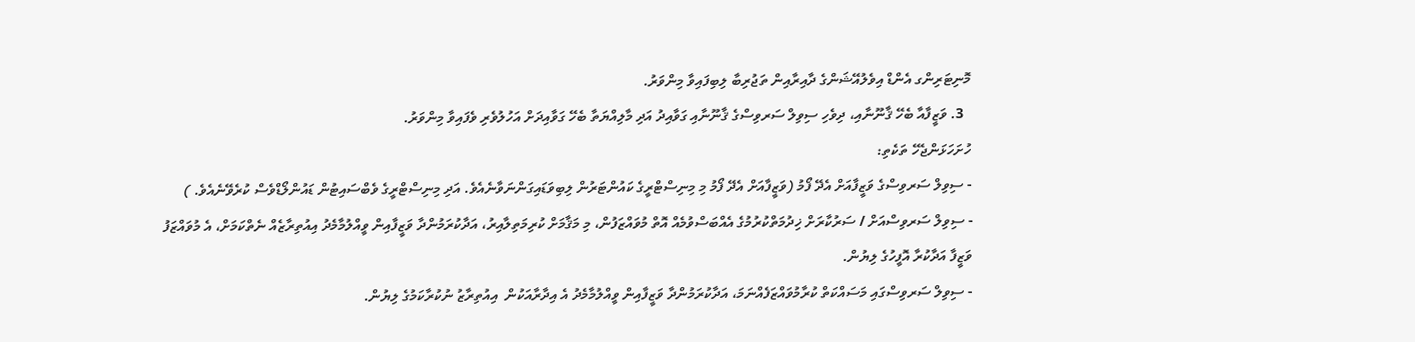މޮނިޓަރިންގ އެންޑް އިވެލުއޭޝަންގެ ދާއިރާއިން ތަޖުރިބާ ލިބިފައިވާ މިންވަރު.
  3. ވަޒީފާއާ ބެހޭ ޤާނޫނާއި، ދިވެހި ސިވިލް ސަރވިސްގެ ޤާނޫނާއި ގަވާއިދު އަދި މާލިއްޔަތާ ބެހޭ ގަވާއިދަށް އަހުލުވެރި ވެފައިވާ މިންވަރު.
ހުށަހަޅަންޖެހޭ ތަކެތި:
- ސިވިލް ސަރވިސްގެ ވަޒީފާއަށް އެދޭ ފޯމު (ވަޒީފާއަށް އެދޭ ފޯމު މި މިނިސްޓްރީގެ ކައުންޓަރުން ލިބިވަޑައިގަންނަވާނެއެވެ. އަދި މިނިސްޓްރީގެ ވެބްސައިޓުން ޑައުންލޯޑްވެސް ކުރެވޭނެއެވެ. )
- ސިވިލް ސަރވިސްއަށް / ސަރުކާރަށް ޚިދުމަތްކުރުމުގެ އެއްބަސްވުމެއް އޮތް މުވައްޒަފުން، މި މަޤާމަށް ކުރިމަތިލާއިރު، އަދާކުރަމުންދާ ވަޒީފާއިން ވީއްލުމާމެދު އިއުތިރާޒެއް ނެތްކަމަށް، އެ މުވައްޒަފު ވަޒީފާ އަދާކުރާ އޮފީހުގެ ލިޔުން.
- ސިވިލް ސަރވިސްގައި މަސައްކަތް ކުރާމުވައްޒަފެއްނަމަ، އަދާކުރަމުންދާ ވަޒީފާއިން ވީއްލުމާމެދު އެ އިދާރާއަކުން  އިއުތިރާޒު ނުކުރާކަމުގެ ލިޔުން.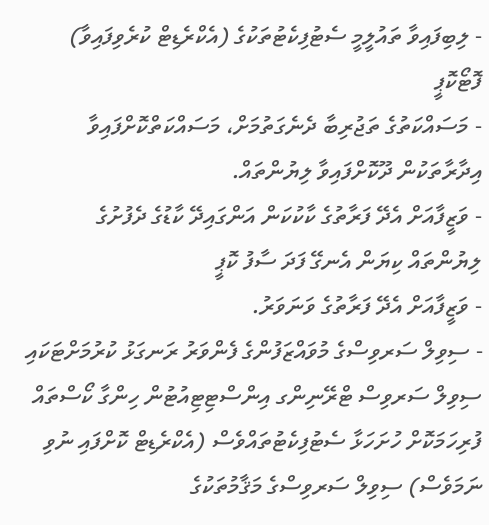- ލިބިފައިވާ ތައުލީމީ ސެޓުފިކެޓުތަކުގެ (އެކްރެޑިޓް ކުރެވިފައިވާ) ފޮޓޯކޮޕީ
- މަސައްކަތުގެ ތަޖުރިބާ ދެނެގަތުމަށް، މަސައްކަތްކޮށްފައިވާ އިދާރާތަކުން ދޫކޮށްފައިވާ ލިޔުންތައް.
- ވަޒީފާއަށް އެދޭ ފަރާތުގެ ކާކުކަން އަންގައިދޭ ކާޑުގެ ދެފުށުގެ ލިޔުންތައް ކިޔަން އެނގޭ ފަދަ ސާފު ކޮޕީ
- ވަޒީފާއަށް އެދޭ ފަރާތުގެ ވަނަވަރު.
- ސިވިލް ސަރވިސްގެ މުވައްޒަފުންގެ ފެންވަރު ރަނގަޅު ކުރުމަށްޓަކައި ސިވިލް ސަރވިސް ޓްރޭނިންގ އިންސްޓިޓިއުޓުން ހިންގާ ކޯސްތައް ފުރިހަމަކޮށް ހުށަހަޅާ ސެޓުފިކެޓުތައްވެސް (އެކްރެޑިޓް ކޮށްފައި ނުވި ނަމަވެސް) ސިވިލް ސަރވިސްގެ މަޤާމުތަކުގެ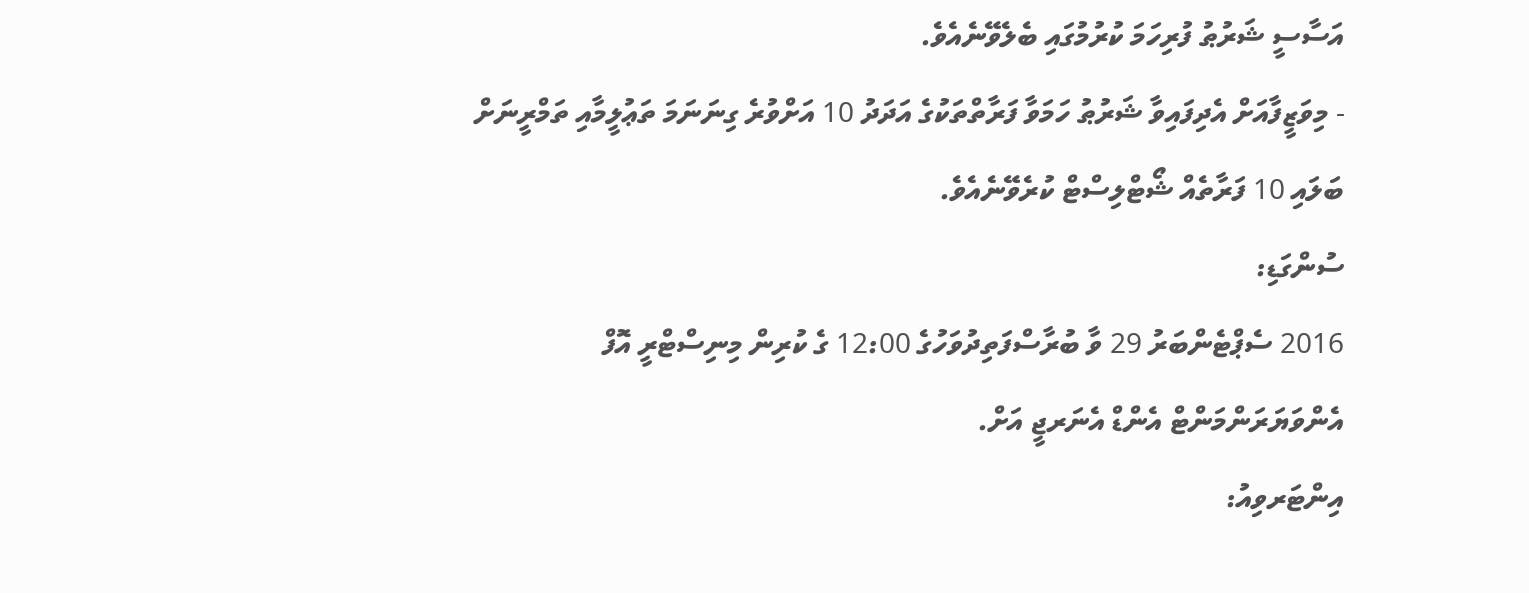އަސާސީ ޝަރުޠު ފުރިހަމަ ކުރުމުގައި ބެލެވޭނެއެވެ.
- މިވަޒީފާއަށް އެދިފައިވާ ޝަރުޠު ހަމަވާ ފަރާތްތަކުގެ އަދަދު 10 އަށްވުރެ ގިނަނަމަ ތަޢުލީމާއި ތަމްރީނަށް ބަލައި 10 ފަރާތެއް ޝޯޓްލިސްޓް ކުރެވޭނެއެވެ.
ސުންގަޑި:
2016 ސެޕްޓެންބަރު 29 ވާ ބުރާސްފަތިދުވަހުގެ 12:00 ގެ ކުރިން މިނިސްޓްރީ އޮފް އެންވަޔަރަންމަންޓް އެންޑް އެނަރޖީ އަށް.
އިންޓަރވިއު: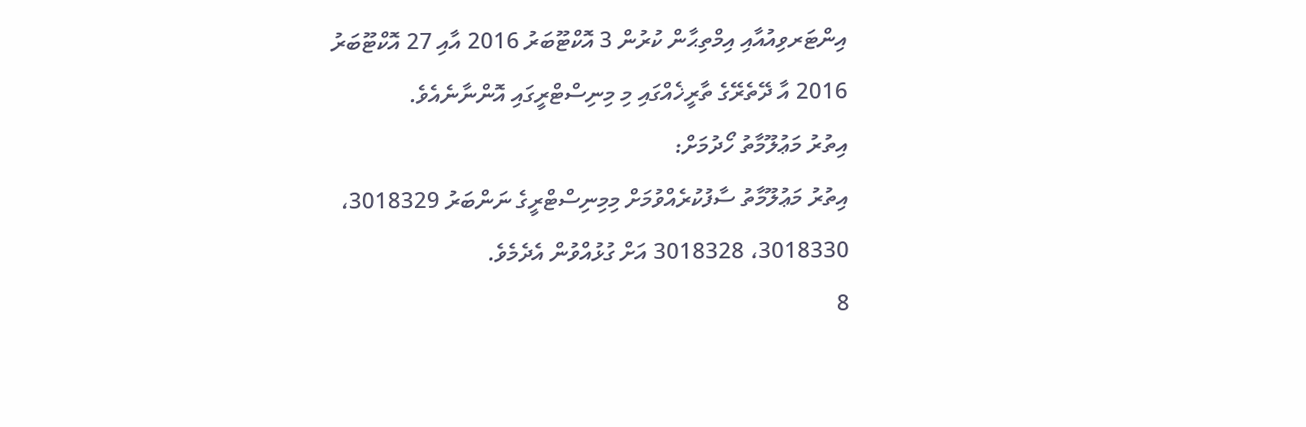އިންޓަރވިއުއާއި އިމްތިޙާން ކުރުން 3 އޮކްޓޫބަރު 2016 އާއި 27 އޮކްޓޫބަރު 2016 އާ ދޭތެރޭގެ ތާރީޚެއްގައި މި މިނިސްޓްރީގައި އޮންނާނެއެވެ.
އިތުރު މަޢުލޫމާތު ހޯދުމަށް:
އިތުރު މަޢުލޫމާތު ސާފުކުރެއްވުމަށް މިމިނިސްޓްރީގެ ނަންބަރު 3018329، 3018330، 3018328 އަށް ގުޅުއްވުން އެދެމެވެ.
8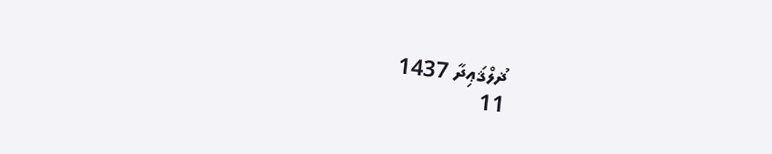ޛުލްޤަޢިދާ 1437
11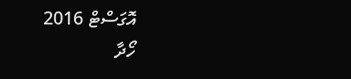އޮގަސްޓް 2016
ހޯދާ